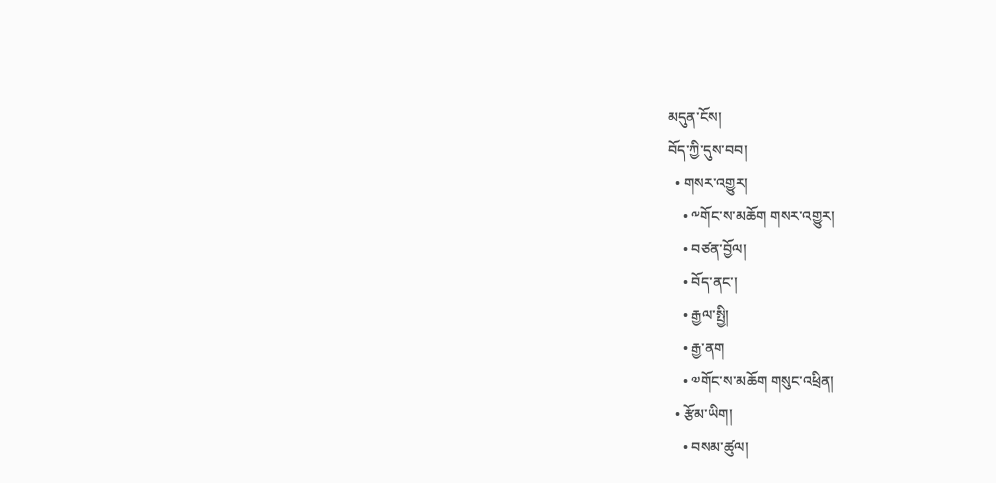མདུན་ངོས།
བོད་ཀྱི་དུས་བབ།
  • གསར་འགྱུར།
    • ༸གོང་ས་མཆོག གསར་འགྱུར།
    • བཙན་བྱོལ།
    • བོད་ནང་།
    • རྒྱལ་སྤྱི།
    • རྒྱ་ནག
    • ༧གོང་ས་མཆོག གསུང་འཕྲིན།
  • རྩོམ་ཡིག།
    • བསམ་ཚུལ།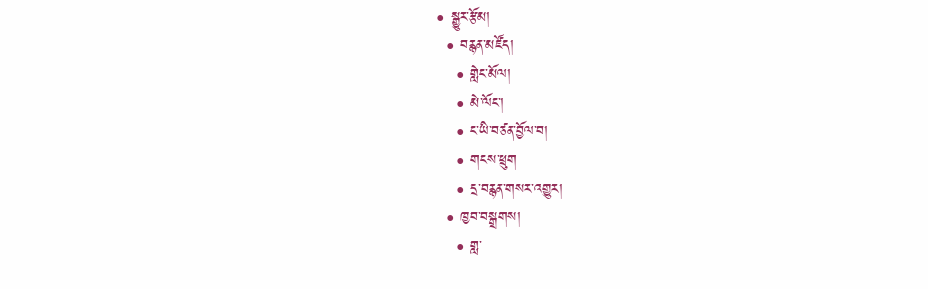• སྒྱུར་རྩོམ།
  • བརྙན་མཛོད།
    • གླེང་མོལ།
    • མེ་ལོང་།
    • ང་ཡི་བཙན་བྱོལ་བ།
    • གངས་ཕྲུག
    • དྲ་བརྙན་གསར་འགྱུར།
  • ཁྱབ་བསྒྲགས།
    • གླ་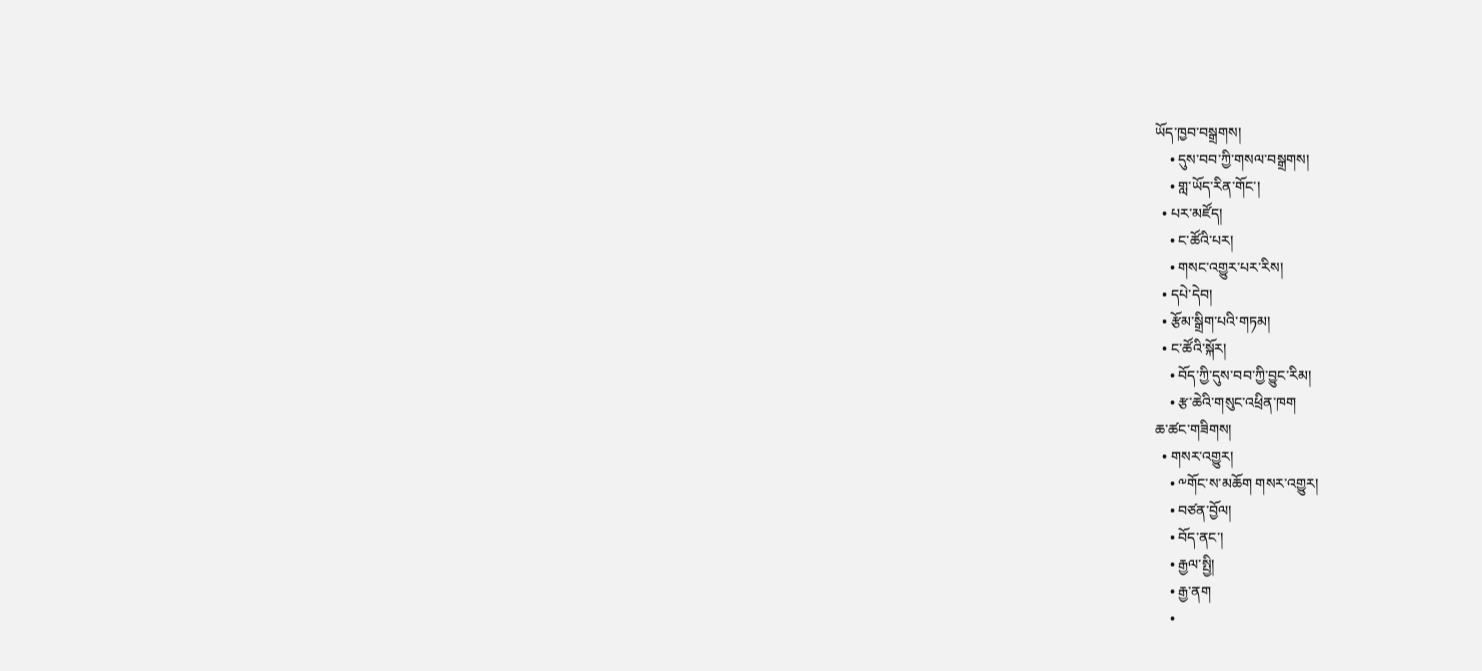ཡོད་ཁྱབ་བསྒྲགས།
    • དུས་བབ་ཀྱི་གསལ་བསྒྲགས།
    • གླ་ཡོད་རིན་གོང་།
  • པར་མཛོད།
    • ང་ཚོའི་པར།
    • གསང་འགྱུར་པར་རིས།
  • དཔེ་དེབ།
  • རྩོམ་སྒྲིག་པའི་གཏམ།
  • ང་ཚོའི་སྐོར།
    • བོད་ཀྱི་དུས་བབ་ཀྱི་བྱུང་རིམ།
    • རྩ་ཆེའི་གསུང་འཕྲིན་ཁག
ཆ་ཚང་གཟིགས།
  • གསར་འགྱུར།
    • ༸གོང་ས་མཆོག གསར་འགྱུར།
    • བཙན་བྱོལ།
    • བོད་ནང་།
    • རྒྱལ་སྤྱི།
    • རྒྱ་ནག
    •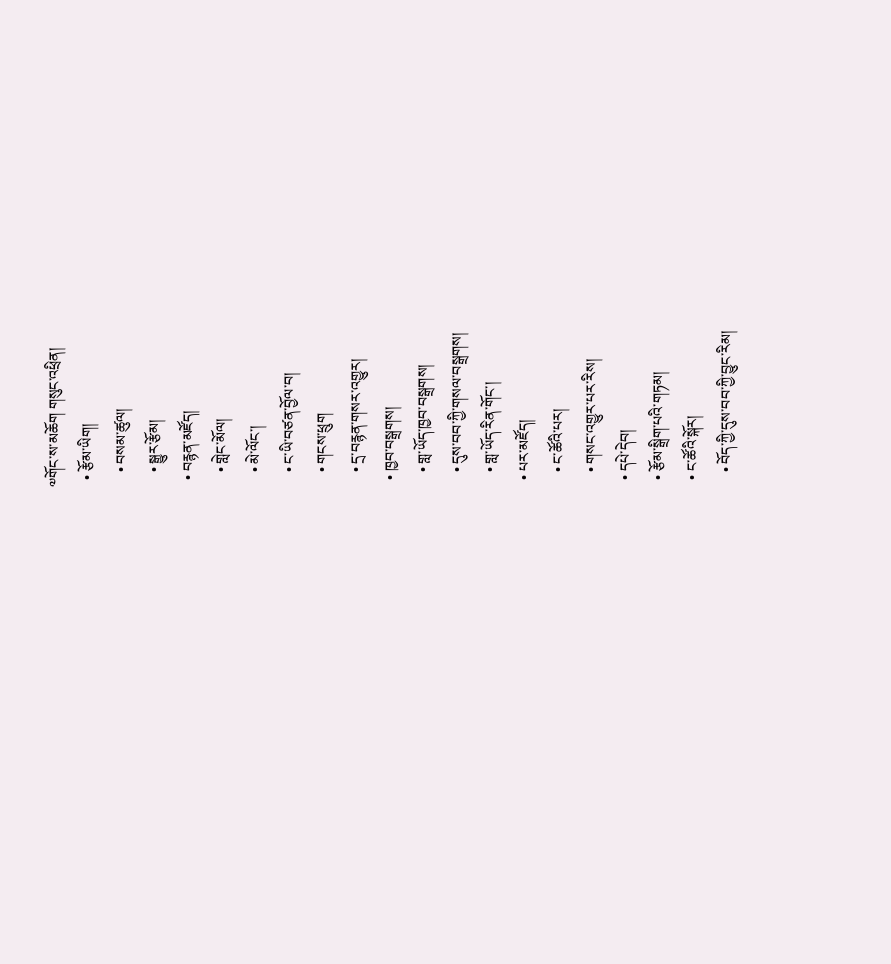༧གོང་ས་མཆོག གསུང་འཕྲིན།
  • རྩོམ་ཡིག།
    • བསམ་ཚུལ།
    • སྒྱུར་རྩོམ།
  • བརྙན་མཛོད།
    • གླེང་མོལ།
    • མེ་ལོང་།
    • ང་ཡི་བཙན་བྱོལ་བ།
    • གངས་ཕྲུག
    • དྲ་བརྙན་གསར་འགྱུར།
  • ཁྱབ་བསྒྲགས།
    • གླ་ཡོད་ཁྱབ་བསྒྲགས།
    • དུས་བབ་ཀྱི་གསལ་བསྒྲགས།
    • གླ་ཡོད་རིན་གོང་།
  • པར་མཛོད།
    • ང་ཚོའི་པར།
    • གསང་འགྱུར་པར་རིས།
  • དཔེ་དེབ།
  • རྩོམ་སྒྲིག་པའི་གཏམ།
  • ང་ཚོའི་སྐོར།
    • བོད་ཀྱི་དུས་བབ་ཀྱི་བྱུང་རིམ།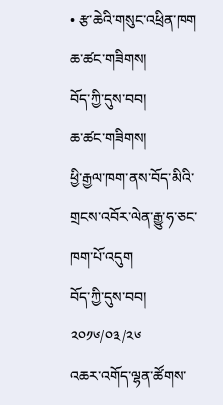• རྩ་ཆེའི་གསུང་འཕྲིན་ཁག
ཆ་ཚང་གཟིགས།
བོད་ཀྱི་དུས་བབ།
ཆ་ཚང་གཟིགས།
ཕྱི་རྒྱལ་ཁག་ནས་བོད་མིའི་གྲངས་འབོར་ལེན་རྒྱུ་ཧ་ཅང་ཁག་པོ་འདུག
བོད་ཀྱི་དུས་བབ།
༢༠༡༦/༠༣/༢༦
འཆར་འགོད་ལྷན་ཚོགས་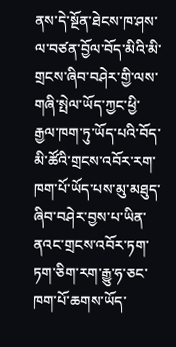ནས་དེ་སྔོན་ཐེངས་ཁ་ཤས་ལ་བཙན་བྱོལ་བོད་མིའི་མི་གྲངས་ཞིབ་བཤེར་གྱི་ལས་གཞི་སྤེལ་ཡོད་ཀྱང་ཕྱི་རྒྱལ་ཁག་ཏུ་ཡོད་པའི་བོད་མི་ཚོའི་གྲངས་འབོར་རག་ཁག་པོ་ཡོད་པས་མུ་མཐུད་ཞིབ་བཤེར་བྱས་པ་ཡིན་ནའང་གྲངས་འབོར་ཏག་ཏག་ཅིག་རག་རྒྱུ་ཧ་ཅང་ཁག་པོ་ཆགས་ཡོད་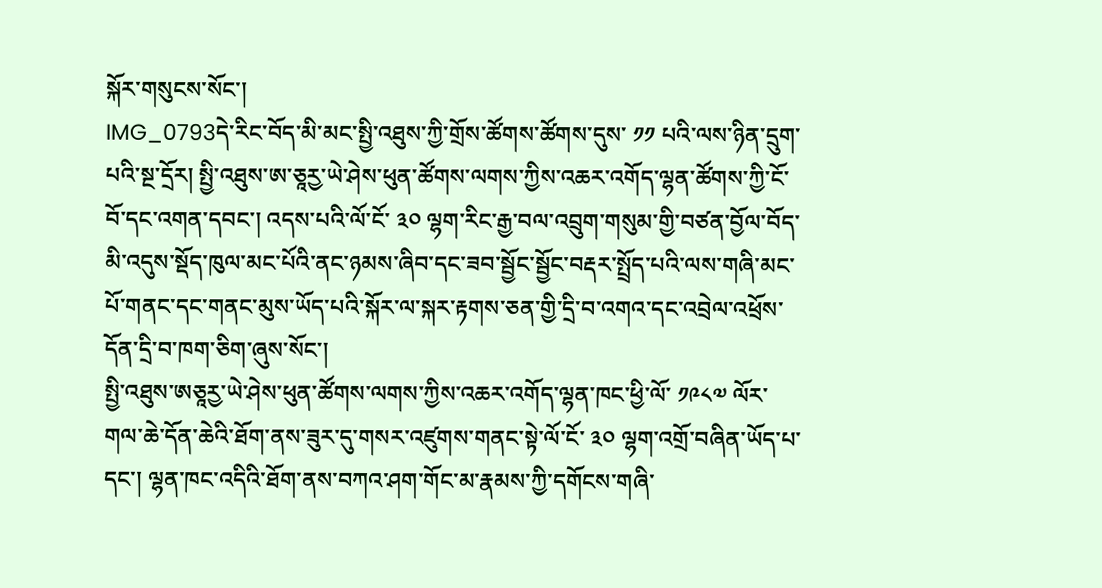སྐོར་གསུངས་སོང་།
IMG_0793དེ་རིང་བོད་མི་མང་སྤྱི་འཐུས་ཀྱི་གྲོས་ཚོགས་ཚོགས་དུས་ ༡༡ པའི་ལས་ཉིན་དྲུག་པའི་སྔ་དྲོར། སྤྱི་འཐུས་ཨ་ཅཱརྱ་ཡེ་ཤེས་ཕུན་ཚོགས་ལགས་ཀྱིས་འཆར་འགོད་ལྷན་ཚོགས་ཀྱི་ངོ་བོ་དང་འགན་དབང་། འདས་པའི་ལོ་ངོ་ ༣༠ ལྷག་རིང་རྒྱ་བལ་འབྲུག་གསུམ་གྱི་བཙན་བྱོལ་བོད་མི་འདུས་སྡོད་ཁུལ་མང་པོའི་ནང་ཉམས་ཞིབ་དང་ཟབ་སྦྱོང་སྦྱོང་བརྡར་སྤྲོད་པའི་ལས་གཞི་མང་པོ་གནང་དང་གནང་མུས་ཡོད་པའི་སྐོར་ལ་སྐར་རྟགས་ཅན་གྱི་དྲི་བ་འགའ་དང་འབྲེལ་འཕྲོས་དོན་དྲི་བ་ཁག་ཅིག་ཞུས་སོང་།
སྤྱི་འཐུས་ཨཅཱརྱ་ཡེ་ཤེས་ཕུན་ཚོགས་ལགས་ཀྱིས་འཆར་འགོད་ལྷན་ཁང་ཕྱི་ལོ་ ༡༩༨༧ ལོར་གལ་ཆེ་དོན་ཆེའི་ཐོག་ནས་ཟུར་དུ་གསར་འཛུགས་གནང་སྟེ་ལོ་ངོ་ ༣༠ ལྷག་འགྲོ་བཞིན་ཡོད་པ་དང་། ལྷན་ཁང་འདིའི་ཐོག་ནས་བཀའ་ཤག་གོང་མ་རྣམས་ཀྱི་དགོངས་གཞི་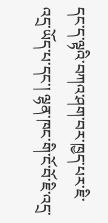དང་ད་ལྟའི་བཀའ་ཤག་བར་ཁྱད་པར་ཇི་འདྲ་ཡོད་པ་དང་། ལྷན་ཁང་གི་ངོ་བོ་ཇི་འདྲ་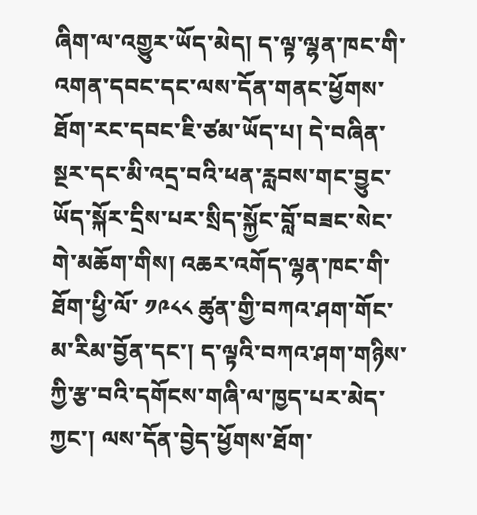ཞིག་ལ་འགྱུར་ཡོད་མེད། ད་ལྟ་ལྷན་ཁང་གི་འགན་དབང་དང་ལས་དོན་གནང་ཕྱོགས་ཐོག་རང་དབང་ཇི་ཙམ་ཡོད་པ། དེ་བཞིན་སྔར་དང་མི་འདྲ་བའི་ཕན་རླབས་གང་བྱུང་ཡོད་སྐོར་དྲིས་པར་སྲིད་སྐྱོང་བློ་བཟང་སེང་གེ་མཆོག་གིས། འཆར་འགོད་ལྷན་ཁང་གི་ཐོག་ཕྱི་ལོ་ ༡༩༨༨ ཚུན་གྱི་བཀའ་ཤག་གོང་མ་རིམ་བྱོན་དང་། ད་ལྟའི་བཀའ་ཤག་གཉིས་ཀྱི་རྩ་བའི་དགོངས་གཞི་ལ་ཁྱད་པར་མེད་ཀྱང་། ལས་དོན་བྱེད་ཕྱོགས་ཐོག་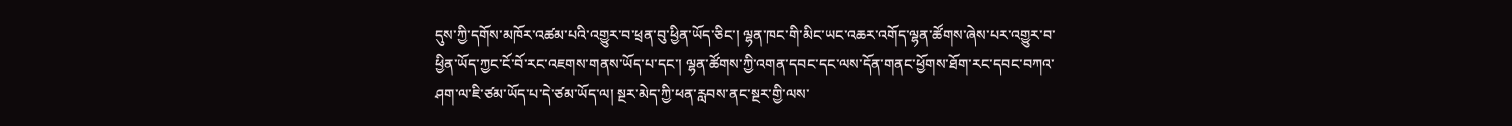དུས་ཀྱི་དགོས་མཁོར་འཚམ་པའི་འགྱུར་བ་ཕྲན་བུ་ཕྱིན་ཡོད་ཅིང་། ལྷན་ཁང་གི་མིང་ཡང་འཆར་འགོད་ལྷན་ཚོགས་ཞེས་པར་འགྱུར་བ་ཕྱིན་ཡོད་ཀྱང་ངོ་བོ་རང་འཇགས་གནས་ཡོད་པ་དང་། ལྷན་ཚོགས་ཀྱི་འགན་དབང་དང་ལས་དོན་གནང་ཕྱོགས་ཐོག་རང་དབང་བཀའ་ཤག་ལ་ཇི་ཙམ་ཡོད་པ་དེ་ཙམ་ཡོད་ལ། སྔར་མེད་ཀྱི་ཕན་རླབས་ནང་སྔར་གྱི་ལས་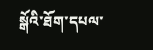སྒོའི་ཐོག་དཔལ་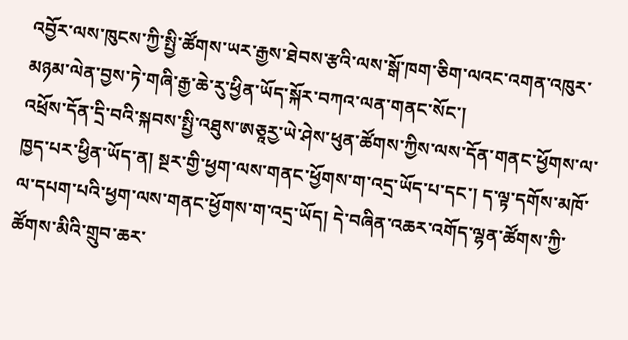འབྱོར་ལས་ཁུངས་ཀྱི་སྤྱི་ཚོགས་ཡར་རྒྱས་ཐེབས་རྩའི་ལས་སྒོ་ཁག་ཅིག་ལའང་འགན་འཁུར་མཉམ་ལེན་བྱས་ཏེ་གཞི་རྒྱ་ཆེ་རུ་ཕྱིན་ཡོད་སྐོར་བཀའ་ལན་གནང་སོང་།
འཕྲོས་དོན་དྲི་བའི་སྐབས་སྤྱི་འཐུས་ཨཅཱརྱ་ཡེ་ཤེས་ཕུན་ཚོགས་ཀྱིས་ལས་དོན་གནང་ཕྱོགས་ལ་ཁྱད་པར་ཕྱིན་ཡོད་ན། སྔར་གྱི་ཕྱག་ལས་གནང་ཕྱོགས་ག་འདྲ་ཡོད་པ་དང་། ད་ལྟ་དགོས་མཁོ་ལ་དཔག་པའི་ཕྱག་ལས་གནང་ཕྱོགས་ག་འདྲ་ཡོད། དེ་བཞིན་འཆར་འགོད་ལྷན་ཚོགས་ཀྱི་ཚོགས་མིའི་གྲུབ་ཆར་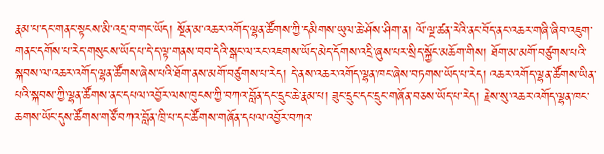རྣམ་པ་དང་གནང་སྟངས་མི་འདྲ་བ་གང་ཡོད། སྔོན་མ་འཆར་འགོད་ལྷན་ཚོགས་ཀྱི་དམིགས་ཡུལ་ཆེ་ཤོས་ཤིག་ན། ལོ་ལྔ་ཚན་རེའི་ནང་བོད་ནང་འཆར་གཞི་ཞིབ་འཇུག་གནང་དགོས་པ་རེད་གསུངས་ཡོད་པ་དེ་ད་ལྟ་གནས་བབ་དེའི་སྒང་ལ་རང་འཇགས་ཡོད་མེད་དོགས་འདྲི་ཞུས་པར་སྲིད་སྐྱོང་མཆོག་གིས། ཐོག་མ་མགོ་བཙུགས་པའི་སྐབས་ལ་འཆར་འགོད་ལྷན་ཚོགས་ཞེས་པའི་ཐོག་ནས་མགོ་བཙུགས་པ་རེད། དེ་ནས་འཆར་འགོད་ལྷན་ཁང་ཞེས་བཏགས་ཡོད་པ་རེད། འཆར་འགོད་ལྷན་ཚོགས་ཡིན་པའི་སྐབས་ཀྱི་ལྷན་ཚོགས་ནང་དཔལ་འབྱོར་ལས་ཁུངས་ཀྱི་བཀའ་བློན་དང་དྲུང་ཆེ་རྣམ་པ། ཟུང་དྲུང་དང་དྲུང་གཞོན་བཅས་ཡོད་པ་རེད། རྗེས་སུ་འཆར་འགོད་ལྷན་ཁང་ཆགས་ཡོང་དུས་ཚོགས་གཙོ་བཀའ་བློན་ཁྲི་པ་དང་ཚོགས་གཞོན་དཔལ་འབྱོར་བཀའ་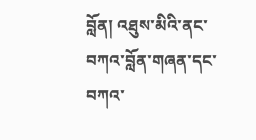བློན། འཐུས་མིའི་ནང་བཀའ་བློན་གཞན་དང་བཀའ་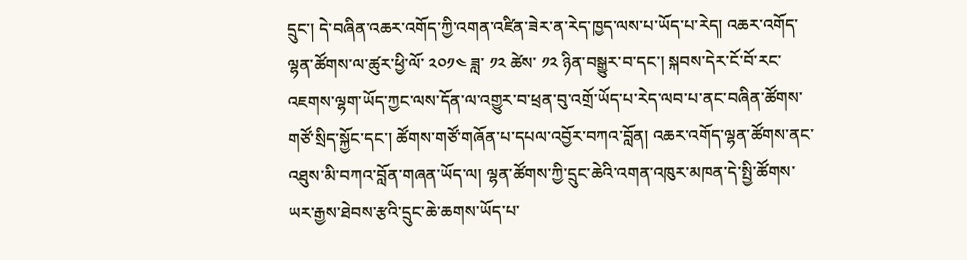དྲུང་། དེ་བཞིན་འཆར་འགོད་ཀྱི་འགན་འཛིན་ཟེར་ན་རེད་ཁྱད་ལས་པ་ཡོད་པ་རེད། འཆར་འགོད་ལྷན་ཚོགས་ལ་ཚུར་ཕྱི་ལོ་ ༢༠༡༤ ཟླ་ ༡༢ ཚེས་ ༡༢ ཉིན་བསྒྱུར་བ་དང་། སྐབས་དེར་ངོ་བོ་རང་འཇགས་ལྷག་ཡོད་ཀྱང་ལས་དོན་ལ་འགྱུར་བ་ཕྲན་བུ་འགྲོ་ཡོད་པ་རེད་ལབ་པ་ནང་བཞིན་ཚོགས་གཙོ་སྲིད་སྐྱོང་དང་། ཚོགས་གཙོ་གཞོན་པ་དཔལ་འབྱོར་བཀའ་བློན། འཆར་འགོད་ལྷན་ཚོགས་ནང་འཐུས་མི་བཀའ་བློན་གཞན་ཡོད་ལ། ལྷན་ཚོགས་ཀྱི་དྲུང་ཆེའི་འགན་འཁུར་མཁན་དེ་སྤྱི་ཚོགས་ཡར་རྒྱས་ཐེབས་རྩའི་དྲུང་ཆེ་ཆགས་ཡོད་པ་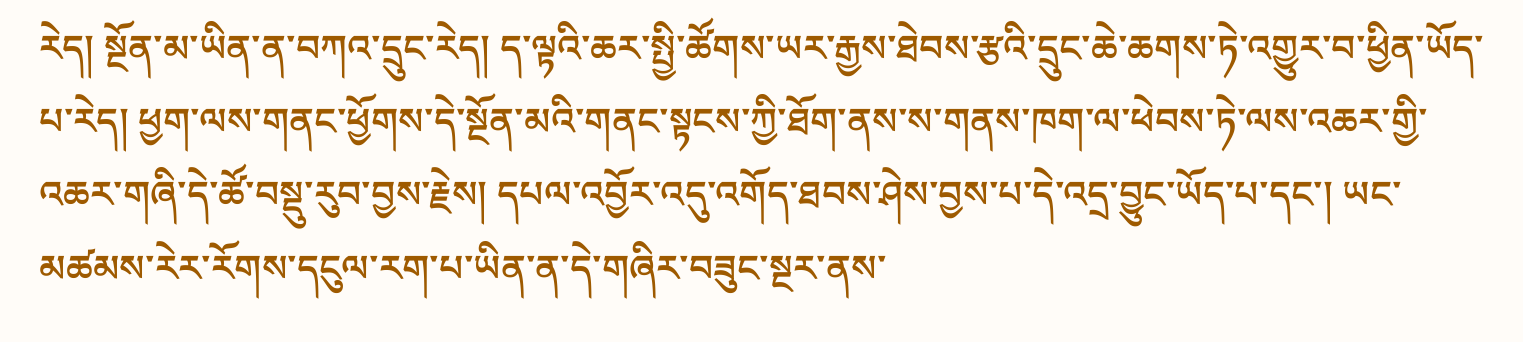རེད། སྔོན་མ་ཡིན་ན་བཀའ་དྲུང་རེད། ད་ལྟའི་ཆར་སྤྱི་ཚོགས་ཡར་རྒྱས་ཐེབས་རྩའི་དྲུང་ཆེ་ཆགས་ཏེ་འགྱུར་བ་ཕྱིན་ཡོད་པ་རེད། ཕྱག་ལས་གནང་ཕྱོགས་དེ་སྔོན་མའི་གནང་སྟངས་ཀྱི་ཐོག་ནས་ས་གནས་ཁག་ལ་ཕེབས་ཏེ་ལས་འཆར་གྱི་འཆར་གཞི་དེ་ཚོ་བསྡུ་རུབ་བྱས་རྗེས། དཔལ་འབྱོར་འདུ་འགོད་ཐབས་ཤེས་བྱས་པ་དེ་འདྲ་བྱུང་ཡོད་པ་དང་། ཡང་མཚམས་རེར་རོགས་དངུལ་རག་པ་ཡིན་ན་དེ་གཞིར་བཟུང་སྔར་ནས་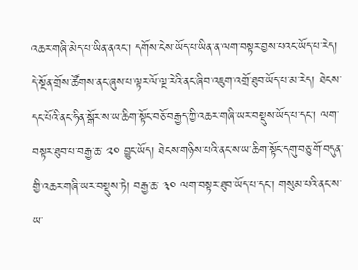འཆར་གཞི་མེད་པ་ཡིན་ནའང་། དགོས་ངེས་ཡོད་པ་ཡིན་ན་ལག་བསྟར་བྱས་པའང་ཡོད་པ་རེད། དེ་སྔོན་གྲོས་ཚོགས་ནང་ཞུས་པ་ལྟར་ལོ་ལྔ་རེའི་ནང་ཞིབ་འཇུག་འགྲོ་ཐུབ་ཡོད་པ་མ་རེད། ཐེངས་དང་པོའི་ནང་ཧིན་སྒོར་ས་ཡ་ཆིག་སྟོང་བཅོ་བརྒྱད་ཀྱི་འཆར་གཞི་ཡར་བསྡུས་ཡོད་པ་དང་། ལག་བསྟར་ཐུབ་པ་བརྒྱ་ཆ་ ༢༠ བྱུང་ཡོད། ཐེངས་གཉིས་པའི་ནང་ས་ཡ་ཆིག་སྟོང་དགུ་བཅུ་གོ་བདུན་གྱི་འཆར་གཞི་ཡར་བསྡུས་ཏེ། བརྒྱ་ཆ་ ༣༠ ལག་བསྟར་ཐུབ་ཡོད་པ་དང་། གསུམ་པའི་ནང་ས་ཡ་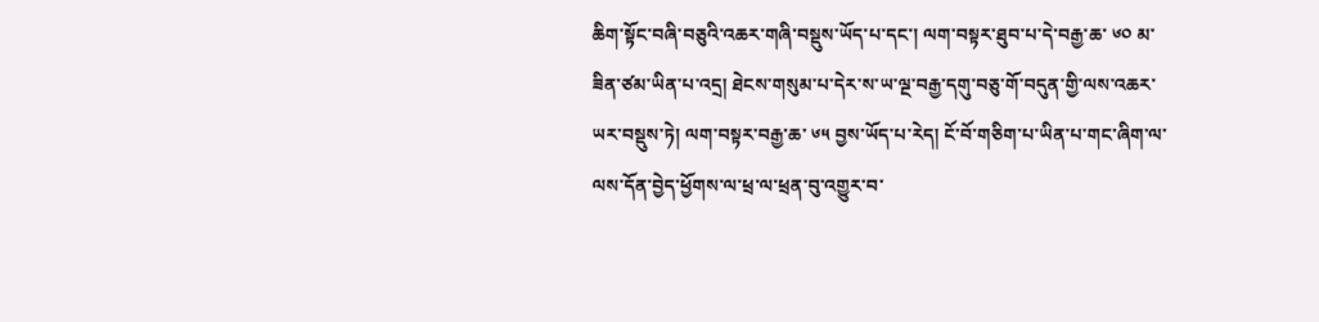ཆིག་སྟོང་བཞི་བཅུའི་འཆར་གཞི་བསྡུས་ཡོད་པ་དང་། ལག་བསྟར་ཐུབ་པ་དེ་བརྒྱ་ཆ་ ༦༠ མ་ཟིན་ཙམ་ཡིན་པ་འདྲ། ཐེངས་གསུམ་པ་དེར་ས་ཡ་ལྔ་བརྒྱ་དགུ་བཅུ་གོ་བདུན་གྱི་ལས་འཆར་ཡར་བསྡུས་ཏེ། ལག་བསྟར་བརྒྱ་ཆ་ ༦༥ བྱས་ཡོད་པ་རེད། ངོ་བོ་གཅིག་པ་ཡིན་པ་གང་ཞིག་ལ་ལས་དོན་བྱེད་ཕྱོགས་ལ་ཕྲ་ལ་ཕྲན་བུ་འགྱུར་བ་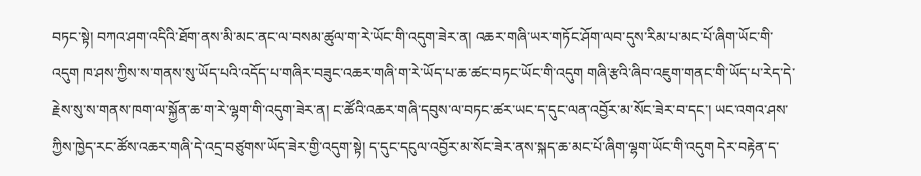བཏང་སྟེ། བཀའ་ཤག་འདིའི་ཐོག་ནས་མི་མང་ནང་ལ་བསམ་ཚུལ་ག་རེ་ཡོང་གི་འདུག་ཟེར་ན། འཆར་གཞི་ཡར་གཏོང་ཤོག་ལབ་དུས་རིམ་པ་མང་པོ་ཞིག་ཡོང་གི་འདུག ཁ་ཤས་ཀྱིས་ས་གནས་སུ་ཡོད་པའི་འདོད་པ་གཞིར་བཟུང་འཆར་གཞི་ག་རེ་ཡོད་པ་ཆ་ཚང་བཏང་ཡོང་གི་འདུག གཞི་རྩའི་ཞིབ་འཇུག་གནང་གི་ཡོད་པ་རེད་དེ་རྗེས་སུ་ས་གནས་ཁག་ལ་སྐྱོན་ཆ་ག་རེ་ལྷག་གི་འདུག་ཟེར་ན། ང་ཚོའི་འཆར་གཞི་དབུས་ལ་བཏང་ཚར་ཡང་ད་དུང་ལན་འབྱོར་མ་སོང་ཟེར་བ་དང་། ཡང་འགའ་ཤས་ཀྱིས་ཁྱེད་རང་ཚོས་འཆར་གཞི་དེ་འདྲ་བཙུགས་ཡོད་ཟེར་གྱི་འདུག་སྟེ། ད་དུང་དངུལ་འབྱོར་མ་སོང་ཟེར་ནས་སྐད་ཆ་མང་པོ་ཞིག་ལྷག་ཡོང་གི་འདུག དེར་བརྟེན་ད་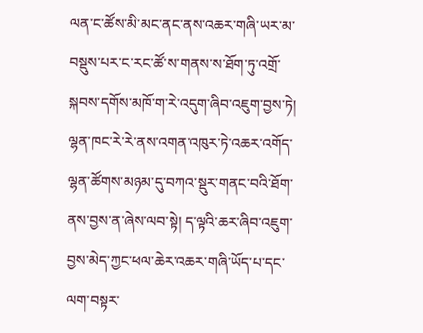ལན་ང་ཚོས་མི་མང་ནང་ནས་འཆར་གཞི་ཡར་མ་བསྡུས་པར་ང་རང་ཚོ་ས་གནས་ས་ཐོག་ཏུ་འགྲོ་སྐབས་དགོས་མཁོ་ག་རེ་འདུག་ཞིབ་འཇུག་བྱས་ཏེ། ལྷན་ཁང་རེ་རེ་ནས་འགན་འཁུར་ཏེ་འཆར་འགོད་ལྷན་ཚོགས་མཉམ་དུ་བཀའ་སྡུར་གནང་བའི་ཐོག་ནས་བྱས་ན་ཞེས་ལབ་སྟེ། ད་ལྟའི་ཆར་ཞིབ་འཇུག་བྱས་མེད་ཀྱང་ཕལ་ཆེར་འཆར་གཞི་ཡོད་པ་དང་ལག་བསྟར་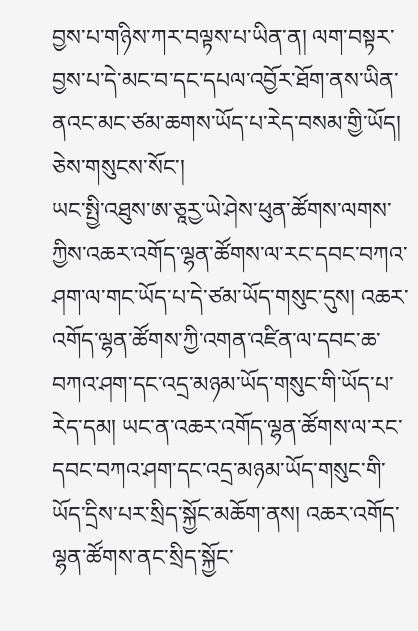བྱས་པ་གཉིས་ཀར་བལྟས་པ་ཡིན་ན། ལག་བསྟར་བྱས་པ་དེ་མང་བ་དང་དཔལ་འབྱོར་ཐོག་ནས་ཡིན་ནའང་མང་ཙམ་ཆགས་ཡོད་པ་རེད་བསམ་གྱི་ཡོད། ཅེས་གསུངས་སོང་།
ཡང་སྤྱི་འཐུས་ཨ་ཅཱརྱ་ཡེ་ཤེས་ཕུན་ཚོགས་ལགས་ཀྱིས་འཆར་འགོད་ལྷན་ཚོགས་ལ་རང་དབང་བཀའ་ཤག་ལ་གང་ཡོད་པ་དེ་ཙམ་ཡོད་གསུང་དུས། འཆར་འགོད་ལྷན་ཚོགས་ཀྱི་འགན་འཛིན་ལ་དབང་ཆ་བཀའ་ཤག་དང་འདྲ་མཉམ་ཡོད་གསུང་གི་ཡོད་པ་རེད་དམ། ཡང་ན་འཆར་འགོད་ལྷན་ཚོགས་ལ་རང་དབང་བཀའ་ཤག་དང་འདྲ་མཉམ་ཡོད་གསུང་གི་ཡོད་དྲིས་པར་སྲིད་སྐྱོང་མཆོག་ནས། འཆར་འགོད་ལྷན་ཚོགས་ནང་སྲིད་སྐྱོང་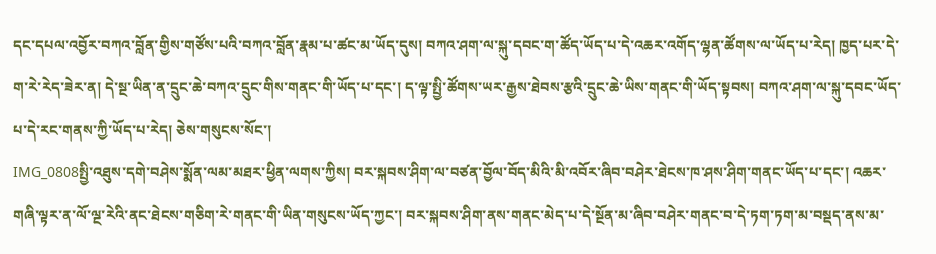དང་དཔལ་འབྱོར་བཀའ་བློན་གྱིས་གཙོས་པའི་བཀའ་བློན་རྣམ་པ་ཚང་མ་ཡོད་དུས། བཀའ་ཤག་ལ་སྐུ་དབང་ག་ཚོད་ཡོད་པ་དེ་འཆར་འགོད་ལྷན་ཚོགས་ལ་ཡོད་པ་རེད། ཁྱད་པར་དེ་ག་རེ་རེད་ཟེར་ན། དེ་སྔ་ཡིན་ན་དྲུང་ཆེ་བཀའ་དྲུང་གིས་གནང་གི་ཡོད་པ་དང་། ད་ལྟ་སྤྱི་ཚོགས་ཡར་རྒྱས་ཐེབས་རྩའི་དྲུང་ཆེ་ཡིས་གནང་གི་ཡོད་སྟབས། བཀའ་ཤག་ལ་སྐུ་དབང་ཡོད་པ་དེ་རང་གནས་ཀྱི་ཡོད་པ་རེད། ཅེས་གསུངས་སོང་།
IMG_0808སྤྱི་འཐུས་དགེ་བཤེས་སྨོན་ལམ་མཐར་ཕྱིན་ལགས་ཀྱིས། བར་སྐབས་ཤིག་ལ་བཙན་བྱོལ་བོད་མིའི་མི་འབོར་ཞིབ་བཤེར་ཐེངས་ཁ་ཤས་ཤིག་གནང་ཡོད་པ་དང་། འཆར་གཞི་ལྟར་ན་ལོ་ལྔ་རེའི་ནང་ཐེངས་གཅིག་རེ་གནང་གི་ཡིན་གསུངས་ཡོད་ཀྱང་། བར་སྐབས་ཤིག་ནས་གནང་མེད་པ་དེ་སྔོན་མ་ཞིབ་བཤེར་གནང་བ་དེ་ཏག་ཏག་མ་བསྡད་ནས་མ་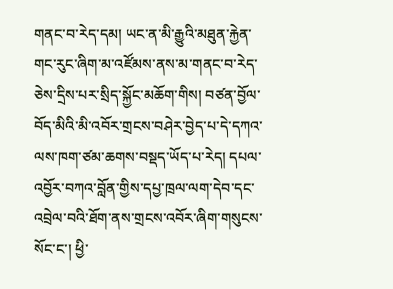གནང་བ་རེད་དམ། ཡང་ན་མི་རྒྱུའི་མཐུན་རྐྱེན་གང་རུང་ཞིག་མ་འཛོམས་ནས་མ་གནང་བ་རེད་ཅེས་དྲིས་པར་སྲིད་སྐྱོང་མཆོག་གིས། བཙན་བྱོལ་བོད་མིའི་མི་འབོར་གྲངས་བཤེར་བྱེད་པ་དེ་དཀའ་ལས་ཁག་ཙམ་ཆགས་བསྡད་ཡོད་པ་རེད། དཔལ་འབྱོར་བཀའ་བློན་གྱིས་དཔྱ་ཁྲལ་ལག་དེབ་དང་འབྲེལ་བའི་ཐོག་ནས་གྲངས་འབོར་ཞིག་གསུངས་སོང་ང་། ཕྱི་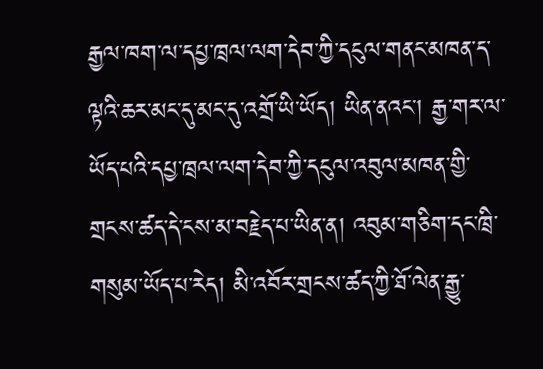རྒྱལ་ཁག་ལ་དཔྱ་ཁྲལ་ལག་དེབ་ཀྱི་དངུལ་གནང་མཁན་ད་ལྟའི་ཆར་མང་དུ་མང་དུ་འགྲོ་ཡི་ཡོད། ཡིན་ནའང་། རྒྱ་གར་ལ་ཡོད་པའི་དཔྱ་ཁྲལ་ལག་དེབ་ཀྱི་དངུལ་འབུལ་མཁན་གྱི་གྲངས་ཚད་དེ་ངས་མ་བརྗེད་པ་ཡིན་ན། འབུམ་གཅིག་དང་ཁྲི་གསུམ་ཡོད་པ་རེད། མི་འབོར་གྲངས་ཚད་ཀྱི་ཐོ་ལེན་རྒྱུ་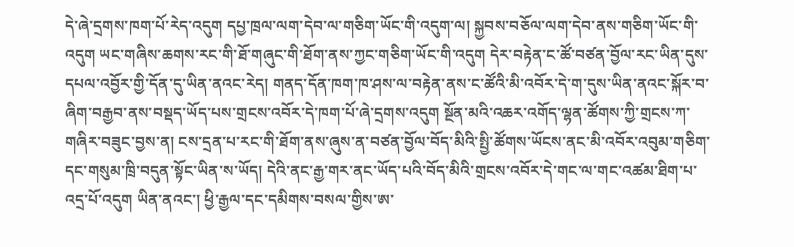དེ་ཞེ་དྲགས་ཁག་པོ་རེད་འདུག དཔྱ་ཁྲལ་ལག་དེབ་ལ་གཅིག་ཡོང་གི་འདུག་ལ། སྐྱབས་བཅོལ་ལག་དེབ་ནས་གཅིག་ཡོང་གི་འདུག ཡང་གཞིས་ཆགས་རང་གི་ཐོ་གཞུང་གི་ཐོག་ནས་ཀྱང་གཅིག་ཡོང་གི་འདུག དེར་བརྟེན་ང་ཚོ་བཙན་བྱོལ་རང་ཡིན་དུས་དཔལ་འབྱོར་གྱི་དོན་དུ་ཡིན་ནའང་རེད། གནད་དོན་ཁག་ཁ་ཤས་ལ་བརྟེན་ནས་ང་ཚོའི་མི་འབོར་དེ་ག་དུས་ཡིན་ནའང་སྐོར་བ་ཞིག་བརྒྱབ་ནས་བསྡད་ཡོད་པས་གྲངས་འབོར་དེ་ཁག་པོ་ཞེ་དྲགས་འདུག སྔོན་མའི་འཆར་འགོད་ལྷན་ཚོགས་ཀྱི་གྲངས་ཀ་གཞིར་བཟུང་བྱས་ན། ངས་དྲན་པ་རང་གི་ཐོག་ནས་ཞུས་ན་བཙན་བྱོལ་བོད་མིའི་སྤྱི་ཚོགས་ཡོངས་ནང་མི་འབོར་འབུམ་གཅིག་དང་གསུམ་ཁྲི་བདུན་སྟོང་ཡིན་ས་ཡོད། དེའི་ནང་རྒྱ་གར་ནང་ཡོད་པའི་བོད་མིའི་གྲངས་འབོར་དེ་གང་ལ་གང་འཚམ་ཐིག་པ་འདྲ་པོ་འདུག ཡིན་ནའང་། ཕྱི་རྒྱལ་དང་དམིགས་བསལ་གྱིས་ཨ་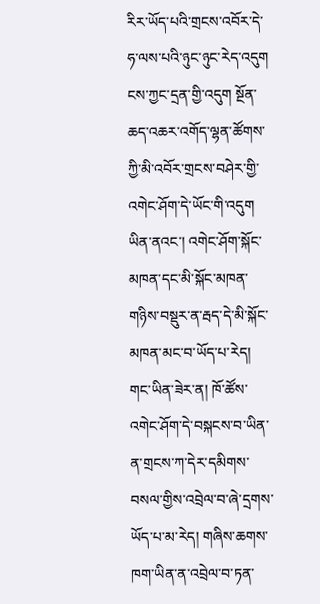རིར་ཡོད་པའི་གྲངས་འབོར་དེ་ཧ་ལས་པའི་ཉུང་ཉུང་རེད་འདུག ངས་ཀྱང་དྲན་གྱི་འདུག སྔོན་ཆད་འཆར་འགོད་ལྷན་ཚོགས་ཀྱི་མི་འབོར་གྲངས་བཤེར་གྱི་འགེང་ཤོག་དེ་ཡོང་གི་འདུག ཡིན་ནའང་། འགེང་ཤོག་སྐོང་མཁན་དང་མི་སྐོང་མཁན་གཉིས་བསྡུར་ན་རྦད་དེ་མི་སྐོང་མཁན་མང་བ་ཡོད་པ་རེད། གང་ཡིན་ཟེར་ན། ཁོ་ཚོས་འགེང་ཤོག་དེ་བསྐངས་བ་ཡིན་ན་གྲངས་ཀ་དེར་དམིགས་བསལ་གྱིས་འབྲེལ་བ་ཞེ་དྲགས་ཡོད་པ་མ་རེད། གཞིས་ཆགས་ཁག་ཡིན་ན་འབྲེལ་བ་ཏན་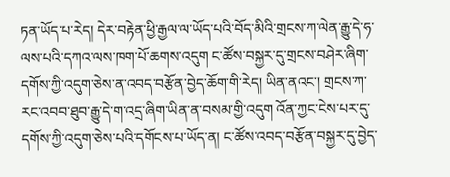ཏན་ཡོད་པ་རེད། དེར་བརྟེན་ཕྱི་རྒྱལ་ལ་ཡོད་པའི་བོད་མིའི་གྲངས་ཀ་ལེན་རྒྱུ་དེ་ཧ་ལས་པའི་དཀའ་ལས་ཁག་པོ་ཆགས་འདུག ང་ཚོས་བསྐྱར་དུ་གྲངས་བཤེར་ཞིག་དགོས་ཀྱི་འདུག་ཅེས་ན་འབད་བརྩོན་བྱེད་ཆོག་གི་རེད། ཡིན་ནའང་། གྲངས་ཀ་རང་འབབ་ཐུབ་རྒྱུ་དེ་ག་འདྲ་ཞིག་ཡིན་ན་བསམ་གྱི་འདུག འོན་ཀྱང་ངེས་པར་དུ་དགོས་ཀྱི་འདུག་ཅེས་པའི་དགོངས་པ་ཡོད་ན། ང་ཚོས་འབད་བརྩོན་བསྐྱར་དུ་བྱེད་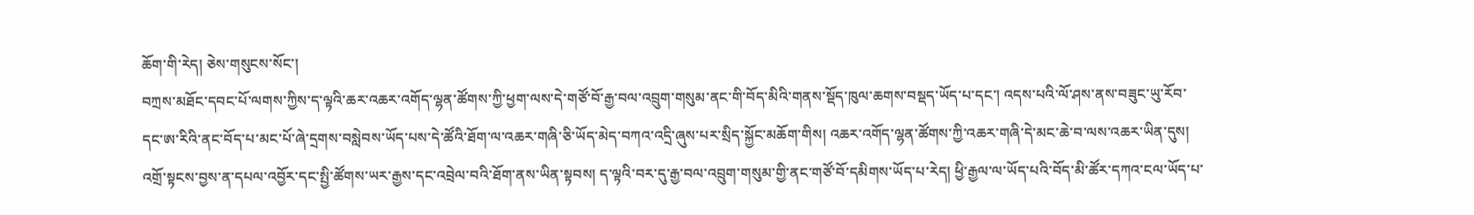ཆོག་གི་རེད། ཅེས་གསུངས་སོང་།
བཀྲས་མཐོང་དབང་པོ་ལགས་ཀྱིས་ད་ལྟའི་ཆར་འཆར་འགོད་ལྷན་ཚོགས་ཀྱི་ཕྱག་ལས་དེ་གཙོ་བོ་རྒྱ་བལ་འབྲུག་གསུམ་ནང་གི་བོད་མིའི་གནས་སྡོད་ཁུལ་ཆགས་བསྡད་ཡོད་པ་དང་། འདས་པའི་ལོ་ཤས་ནས་བཟུང་ཡུ་རོབ་དང་ཨ་རིའི་ནང་བོད་པ་མང་པོ་ཞེ་དྲགས་བསླེབས་ཡོད་པས་དེ་ཚོའི་ཐོག་ལ་འཆར་གཞི་ཅི་ཡོད་མེད་བཀའ་འདྲི་ཞུས་པར་སྲིད་སྐྱོང་མཆོག་གིས། འཆར་འགོད་ལྷན་ཚོགས་ཀྱི་འཆར་གཞི་དེ་མང་ཆེ་བ་ལས་འཆར་ཡིན་དུས། འགྲོ་སྟངས་བྱས་ན་དཔལ་འབྱོར་དང་སྤྱི་ཚོགས་ཡར་རྒྱས་དང་འབྲེལ་བའི་ཐོག་ནས་ཡིན་སྟབས། ད་ལྟའི་བར་དུ་རྒྱ་བལ་འབྲུག་གསུམ་གྱི་ནང་གཙོ་བོ་དམིགས་ཡོད་པ་རེད། ཕྱི་རྒྱལ་ལ་ཡོད་པའི་བོད་མི་ཚོར་དཀའ་ངལ་ཡོད་པ་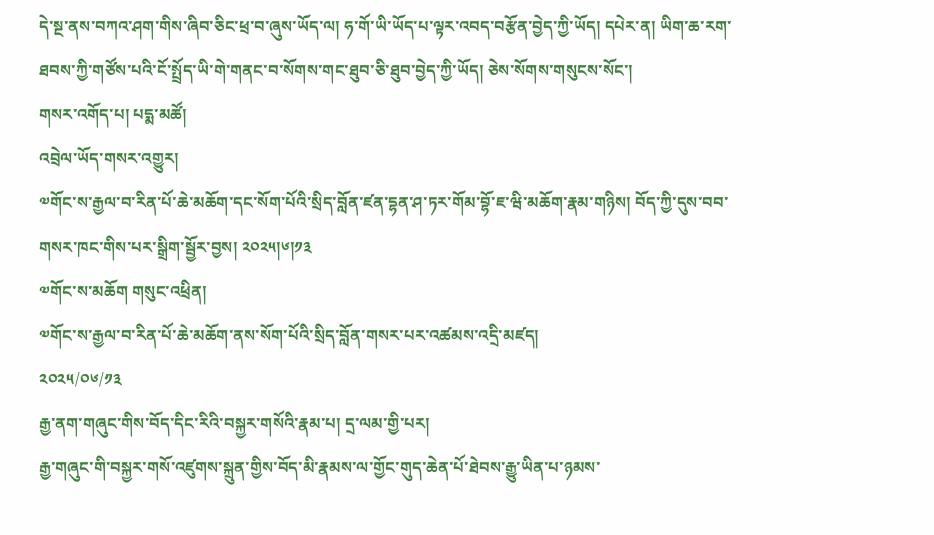དེ་སྔ་ནས་བཀའ་ཤག་གིས་ཞིབ་ཅིང་ཕྲ་བ་ཞུས་ཡོད་ལ། ཧ་གོ་ཡི་ཡོད་པ་ལྟར་འབད་བརྩོན་བྱེད་ཀྱི་ཡོད། དཔེར་ན། ཡིག་ཆ་རག་ཐབས་ཀྱི་གཙོས་པའི་ངོ་སྤྲོད་ཡི་གེ་གནང་བ་སོགས་གང་ཐུབ་ཅི་ཐུབ་བྱེད་ཀྱི་ཡོད། ཅེས་སོགས་གསུངས་སོང་།
གསར་འགོད་པ། པདྨ་མཚོ།
འབྲེལ་ཡོད་གསར་འགྱུར།
༧གོང་ས་རྒྱལ་བ་རིན་པོ་ཆེ་མཆོག་དང་སོག་པོའི་སྲིད་བློན་ཛན་དྷན་ཤ་ཏར་གོམ་བྷོ་ཇ་ཝི་མཆོག་རྣམ་གཉིས། བོད་ཀྱི་དུས་བབ་གསར་ཁང་གིས་པར་སྒྲིག་སྦྱོར་བྱས། ༢༠༢༥།༦།༡༣
༧གོང་ས་མཆོག གསུང་འཕྲིན།
༧གོང་ས་རྒྱལ་བ་རིན་པོ་ཆེ་མཆོག་ནས་སོག་པོའི་སྲིད་བློན་གསར་པར་འཚམས་འདྲི་མཛད།
༢༠༢༥/༠༦/༡༣
རྒྱ་ནག་གཞུང་གིས་བོད་དིང་རིའི་བསྐྱར་གསོའི་རྣམ་པ། དྲ་ལམ་གྱི་པར།
རྒྱ་གཞུང་གི་བསྐྱར་གསོ་འཛུགས་སྐྲུན་གྱིས་བོད་མི་རྣམས་ལ་གྱོང་གུད་ཆེན་པོ་ཐེབས་རྒྱུ་ཡིན་པ་ཉམས་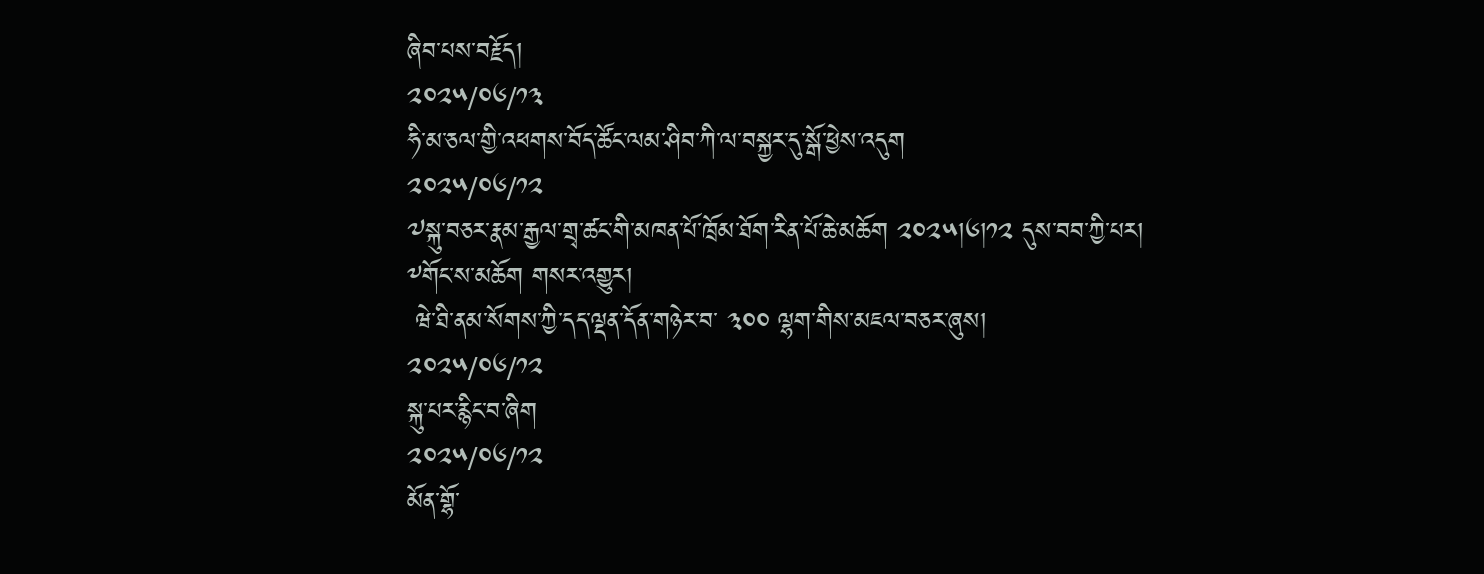ཞིབ་པས་བརྗོད།
༢༠༢༥/༠༦/༡༣
ཧི་མ་ཅལ་གྱི་འཕགས་བོད་ཚོང་ལམ་ཤིབ་ཀི་ལ་བསྐྱར་དུ་སྒོ་ཕྱེས་འདུག
༢༠༢༥/༠༦/༡༢
༧སྐུ་བཅར་རྣམ་རྒྱལ་གྲྭ་ཚང་གི་མཁན་པོ་ཁྲོམ་ཐོག་རིན་པོ་ཆེ་མཆོག ༢༠༢༥།༦།༡༢ དུས་བབ་ཀྱི་པར།
༸གོང་ས་མཆོག གསར་འགྱུར།
 ཝེ་ཐི་ནམ་སོགས་ཀྱི་དད་ལྡན་དོན་གཉེར་བ་ ༣༠༠ ལྷག་གིས་མཇལ་བཅར་ཞུས།
༢༠༢༥/༠༦/༡༢
སྐུ་པར་རྙིང་བ་ཞིག
༢༠༢༥/༠༦/༡༢
མོན་གྷོ་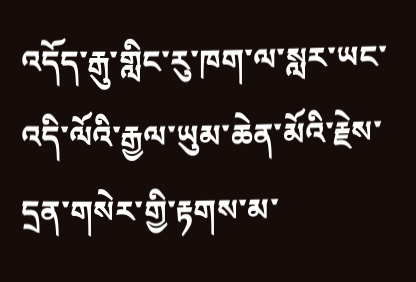འདོད་རྒུ་གླིང་རུ་ཁག་ལ་སླར་ཡང་འདི་ལོའི་རྒྱལ་ཡུམ་ཆེན་མོའི་རྗེས་དྲན་གསེར་གྱི་རྟགས་མ་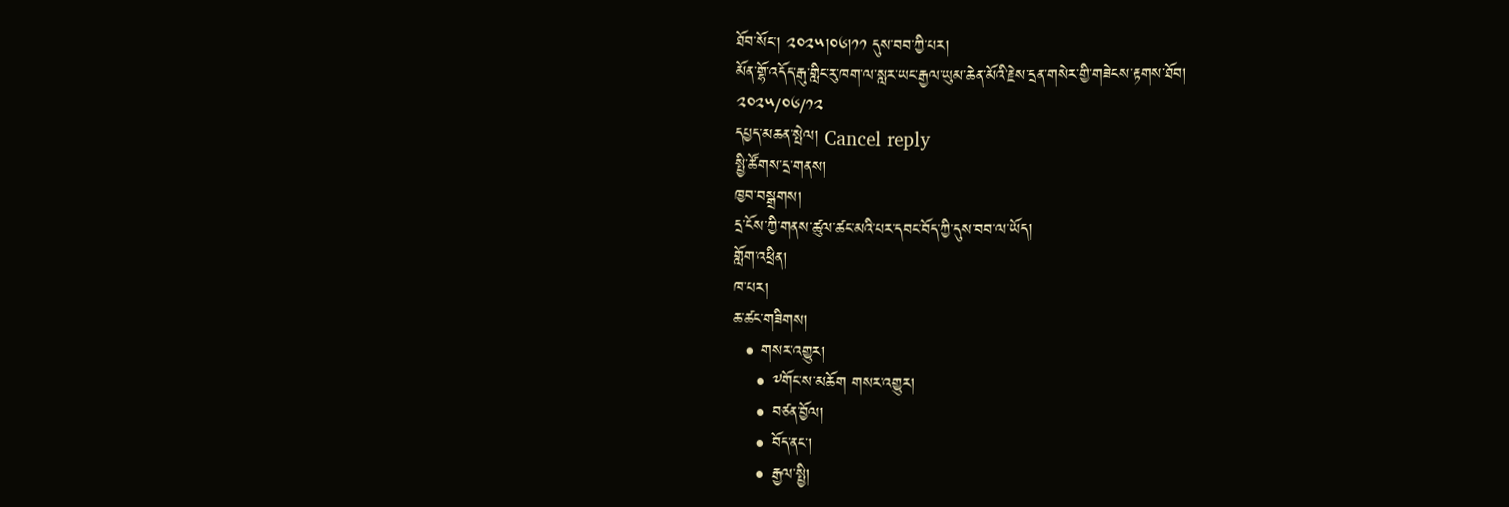ཐོབ་སོང་། ༢༠༢༥།༠༦།༡༡ དུས་བབ་ཀྱི་པར།
མོན་གྷོ་འདོད་རྒུ་གླིང་རུ་ཁག་ལ་སླར་ཡང་རྒྱལ་ཡུམ་ཆེན་མོའི་རྗེས་དྲན་གསེར་གྱི་གཟེངས་རྟགས་ཐོབ།
༢༠༢༥/༠༦/༡༢
དཔྱད་མཆན་སྤེལ། Cancel reply
སྤྱི་ཚོགས་དྲ་གནས།
ཁྱབ་བསྒྲགས།
དྲ་ངོས་ཀྱི་གནས་ཚུལ་ཚང་མའི་པར་དབང་བོད་ཀྱི་དུས་བབ་ལ་ཡོད།
གློག་འཕྲིན།
ཁ་པར།
ཆ་ཚང་གཟིགས།
  • གསར་འགྱུར།
    • ༸གོང་ས་མཆོག གསར་འགྱུར།
    • བཙན་བྱོལ།
    • བོད་ནང་།
    • རྒྱལ་སྤྱི།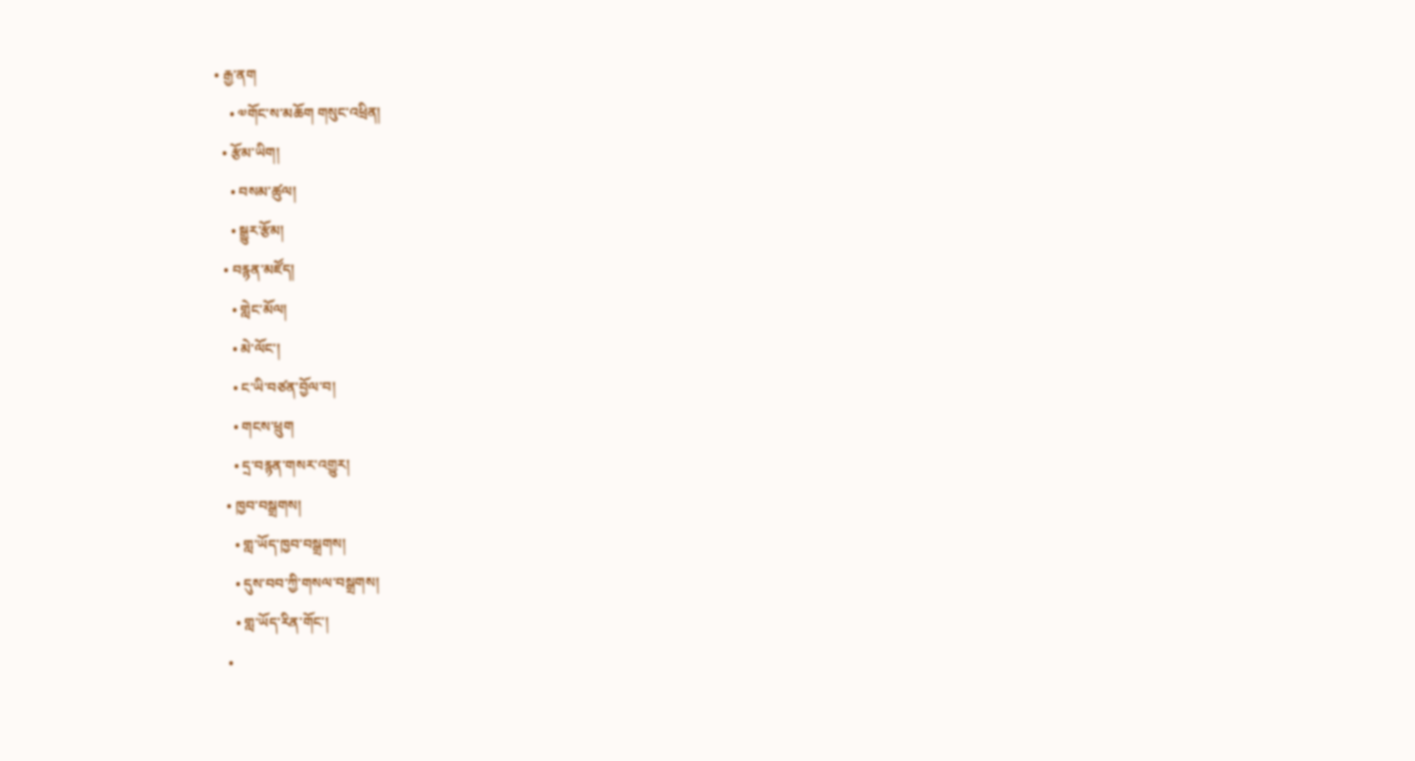• རྒྱ་ནག
    • ༧གོང་ས་མཆོག གསུང་འཕྲིན།
  • རྩོམ་ཡིག།
    • བསམ་ཚུལ།
    • སྒྱུར་རྩོམ།
  • བརྙན་མཛོད།
    • གླེང་མོལ།
    • མེ་ལོང་།
    • ང་ཡི་བཙན་བྱོལ་བ།
    • གངས་ཕྲུག
    • དྲ་བརྙན་གསར་འགྱུར།
  • ཁྱབ་བསྒྲགས།
    • གླ་ཡོད་ཁྱབ་བསྒྲགས།
    • དུས་བབ་ཀྱི་གསལ་བསྒྲགས།
    • གླ་ཡོད་རིན་གོང་།
  •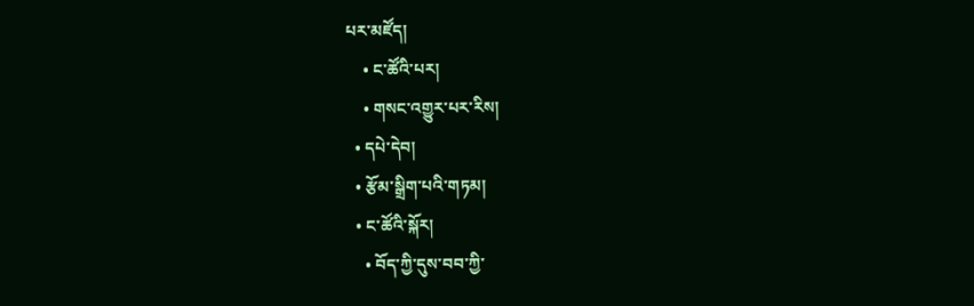པར་མཛོད།
    • ང་ཚོའི་པར།
    • གསང་འགྱུར་པར་རིས།
  • དཔེ་དེབ།
  • རྩོམ་སྒྲིག་པའི་གཏམ།
  • ང་ཚོའི་སྐོར།
    • བོད་ཀྱི་དུས་བབ་ཀྱི་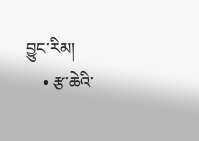བྱུང་རིམ།
    • རྩ་ཆེའི་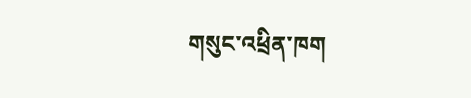གསུང་འཕྲིན་ཁག